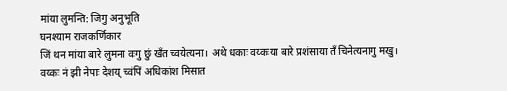मांया लुमन्ति: जिगु अनुभूति
घनश्याम राजकर्णिकार
जिं थन मांया बारे लुमना वःगु छुं खँत च्वयेत्यना। अथे धकाः वय्कःया बारे प्रशंसाया तँ चिनेत्यनागु मखु। वय्कः नं झी नेपाः देशय् च्वंपिं अधिकांश मिसात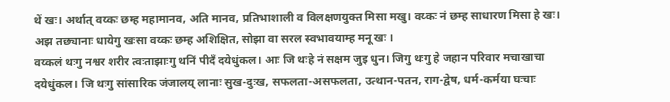थें खः। अर्थात् वय्कः छम्ह महामानव, अति मानव, प्रतिभाशाली व विलक्षणयुक्त मिसा मखु। वय्कः नं छम्ह साधारण मिसा हे खः। अझ तछ्यानाः धायेगु खःसा वय्कः छम्ह अशिक्षित, सोझा वा सरल स्वभावयाम्ह मनू खः ।
वय्कलं थःगु नश्वर शरीर त्वःताझाःगु थनिं पीदँ दयेधुंकल। आः जि थःहे नं सक्षम जुइ धुन। जिगु थःगु हे जहान परिवार मचाखाचा दयेधुंकल। जि थःगु सांसारिक जंजालय् लानाः सुख-दुःख, सफलता-असफलता, उत्थान-पतन, राग-द्वेष, धर्म-कर्मया घःचाः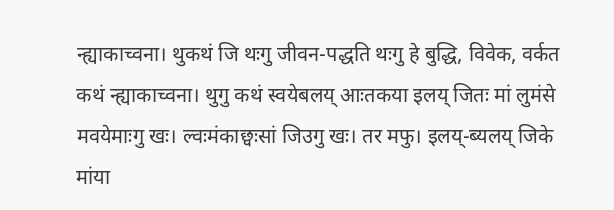न्ह्याकाच्वना। थुकथं जि थःगु जीवन-पद्धति थःगु हे बुद्धि, विवेक, वर्कत कथं न्ह्याकाच्वना। थुगु कथं स्वयेबलय् आःतकया इलय् जितः मां लुमंसे मवयेमाःगु खः। ल्वःमंकाछ्वःसां जिउगु खः। तर मफु। इलय्-ब्यलय् जिके मांया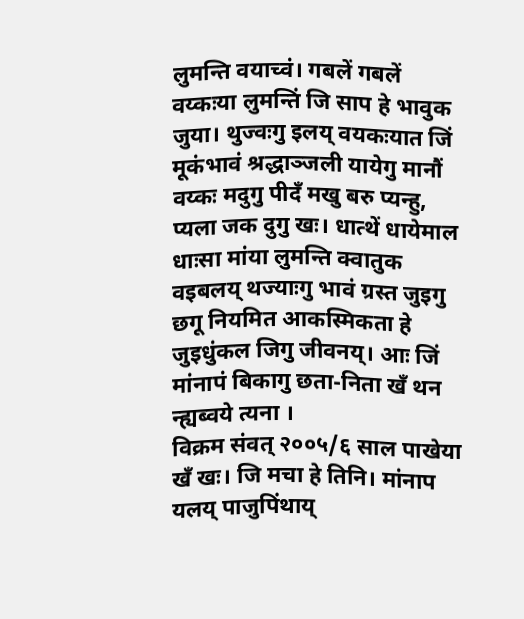लुमन्ति वयाच्वं। गबलें गबलें वय्कःया लुमन्तिं जि साप हे भावुक जुया। थुज्वःगु इलय् वयकःयात जिं मूकंभावं श्रद्धाञ्जली यायेगु मानौं वय्कः मदुगु पीदँ मखु बरु प्यन्हु, प्यला जक दुगु खः। धात्थें धायेमाल धाःसा मांया लुमन्ति क्वातुक वइबलय् थज्याःगु भावं ग्रस्त जुइगु छगू नियमित आकस्मिकता हे जुइधुंकल जिगु जीवनय्। आः जिं मांनापं बिकागु छता-निता खँ थन न्ह्यब्वये त्यना ।
विक्रम संवत् २००५/६ साल पाखेया खँ खः। जि मचा हे तिनि। मांनाप यलय् पाजुपिंथाय्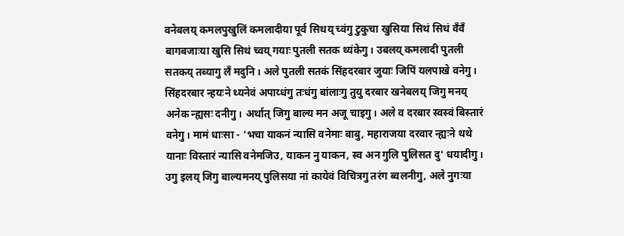वनेबलय् कमलपुखुलिं कमलादीया पूर्व सिथय् च्वंगु टुकुचा खुसिया सिथं सिथं वँवँ बागबजाःया खुसि सिथं च्वय् गयाः पुतली सतक थ्यंकेगु। उबलय् कमलादी पुतली सतकय् तब्यागु लँ मदुनि। अले पुतली सतकं सिंहदरबार जुयाः जिपिं यलपाखे वनेगु। सिंहदरबार न्हयःने थ्यनेवं अपाय्धंगु तःधंगु बांलाःगु तुयु दरबार खनेबलय् जिगु मनय् अनेक न्ह्यसः दनीगु। अर्थात् जिगु बाल्य मन अजू चाइगु। अले व दरबार स्वस्वं बिस्तारं वनेगु। मामं धाःसा - 'भचा याकनं न्यासि वनेमाः बाबु, महाराजया दरवार न्ह्यःने थथे यानाः विस्तारं न्यासि वनेमजिउ, याकन नु याकन, स्व अन गुलि पुलिसत दु' धयादीगु। उगु इलय् जिगु बाल्यमनय् पुलिसया नां कायेवं विचित्रगु तरंग ब्वलनीगु, अले नुगःया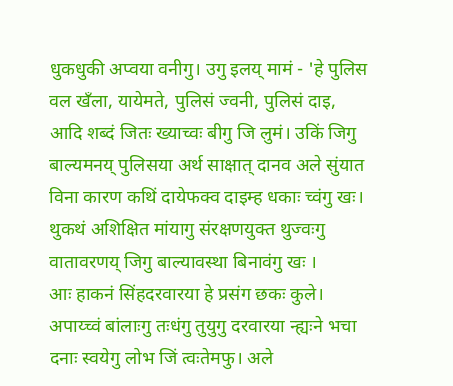धुकधुकी अप्वया वनीगु। उगु इलय् मामं - 'हे पुलिस वल खँला, यायेमते, पुलिसं ज्वनी, पुलिसं दाइ, आदि शब्दं जितः ख्याच्वः बीगु जि लुमं। उकिं जिगु बाल्यमनय् पुलिसया अर्थ साक्षात् दानव अले सुंयात विना कारण कथिं दायेफक्व दाइम्ह धकाः च्वंगु खः। थुकथं अशिक्षित मांयागु संरक्षणयुक्त थुज्वःगु वातावरणय् जिगु बाल्यावस्था बिनावंगु खः ।
आः हाकनं सिंहदरवारया हे प्रसंग छकः कुले। अपाय्च्वं बांलाःगु तःधंगु तुयुगु दरवारया न्ह्यःने भचा दनाः स्वयेगु लोभ जिं त्वःतेमफु। अले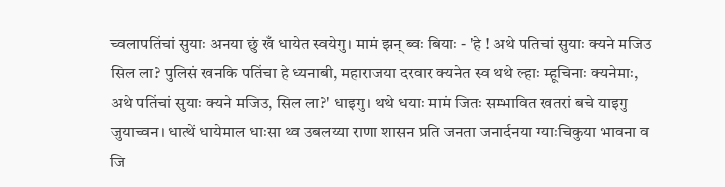च्वलापतिंचां सुयाः अनया छुं खँ धायेत स्वयेगु। मामं झन् ब्वः बियाः - 'हे ! अथे पतिचां सुयाः क्यने मजिउ सिल ला? पुलिसं खनकि पतिंचा हे ध्यनाबी, महाराजया दरवार क्यनेत स्व थथे ल्हाः म्हूचिनाः क्यनेमाः, अथे पतिंचां सुयाः क्यने मजिउ, सिल ला?' धाइगु। थथे धयाः मामं जितः सम्भावित खतरां बचे याइगु जुयाच्वन। धात्थें धायेमाल धाःसा थ्व उबलय्या राणा शासन प्रति जनता जनार्दनया ग्याःचिकुया भावना व जि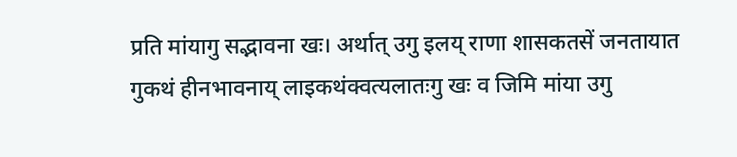प्रति मांयागु सद्भावना खः। अर्थात् उगु इलय् राणा शासकतसें जनतायात गुकथं हीनभावनाय् लाइकथंक्वत्यलातःगु खः व जिमि मांया उगु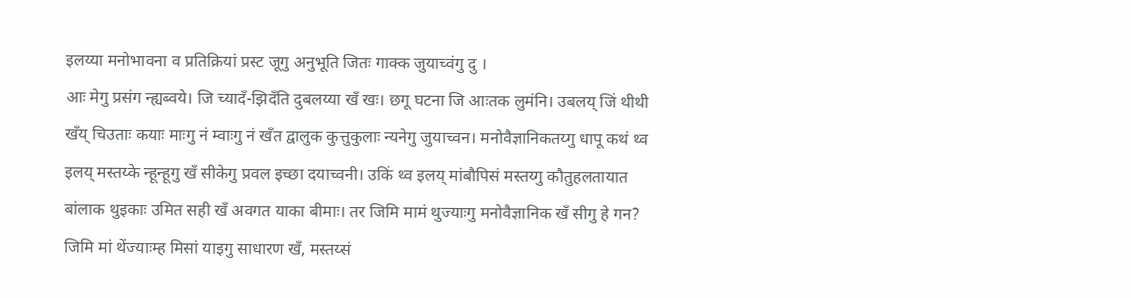इलय्या मनोभावना व प्रतिक्रियां प्रस्ट जूगु अनुभूति जितः गाक्क जुयाच्वंगु दु ।
आः मेगु प्रसंग न्ह्यब्वये। जि च्यादँ-झिदँति दुबलय्या खँ खः। छगू घटना जि आःतक लुमंनि। उबलय् जिं थीथी खँय् चिउताः कयाः माःगु नं म्वाःगु नं खँत द्वालुक कुत्तुकुलाः न्यनेगु जुयाच्वन। मनोवैज्ञानिकतय्गु धापू कथं थ्व इलय् मस्तय्के न्हून्हूगु खँ सीकेगु प्रवल इच्छा दयाच्वनी। उकिं थ्व इलय् मांबौपिसं मस्तय्गु कौतुहलतायात बांलाक थुइकाः उमित सही खँ अवगत याका बीमाः। तर जिमि मामं थुज्याःगु मनोवैज्ञानिक खँ सीगु हे गन? जिमि मां थेंज्याःम्ह मिसां याइगु साधारण खँ, मस्तय्सं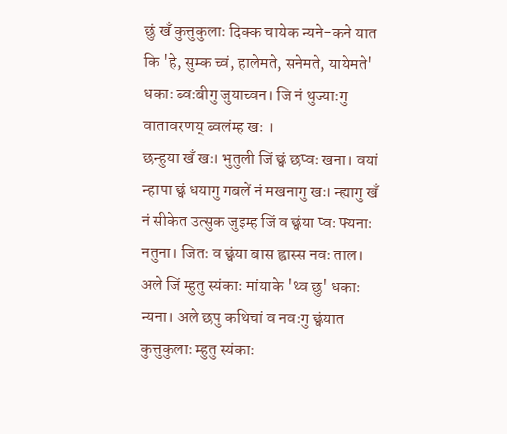छुं खँ कुत्तुकुलाः दिक्क चायेक न्यने-कने यात कि 'हे, सुम्क च्वं, हालेमते, सनेमते, यायेमते' धकाः ब्वःबीगु जुयाच्वन। जि नं थुज्याःगु वातावरणय् ब्वलंम्ह खः ।
छन्हुया खँ खः। भुतुली जिं छ्वं छप्वः खना। वयां न्हापा छ्वं धयागु गबलें नं मखनागु खः। न्ह्यागु खँ नं सीकेत उत्सुक जुइम्ह जिं व छ्वंया प्वः फ्यनाः नतुना। जितः व छ्वंया बास ह्वास्स नवः ताल। अले जिं म्हुतु स्यंकाः मांयाके 'थ्व छु' धकाः न्यना। अले छपु कथिचां व नवःगु छ्वंयात कुत्तुकुलाः म्हुतु स्यंकाः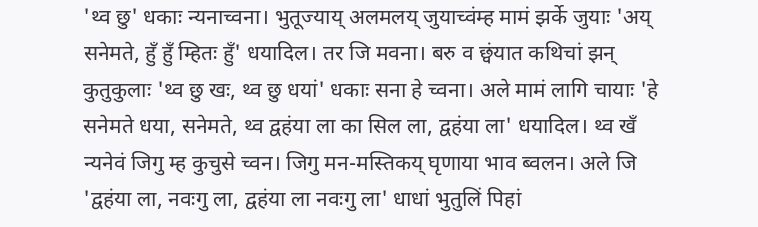'थ्व छु' धकाः न्यनाच्वना। भुतूज्याय् अलमलय् जुयाच्वंम्ह मामं झर्के जुयाः 'अय् सनेमते, हुँ हुँ म्हितः हुँ' धयादिल। तर जि मवना। बरु व छ्वंयात कथिचां झन् कुतुकुलाः 'थ्व छु खः, थ्व छु धयां' धकाः सना हे च्वना। अले मामं लागि चायाः 'हे सनेमते धया, सनेमते, थ्व द्वहंया ला का सिल ला, द्वहंया ला' धयादिल। थ्व खँ न्यनेवं जिगु म्ह कुचुसे च्वन। जिगु मन-मस्तिकय् घृणाया भाव ब्वलन। अले जि 'द्वहंया ला, नवःगु ला, द्वहंया ला नवःगु ला' धाधां भुतुलिं पिहां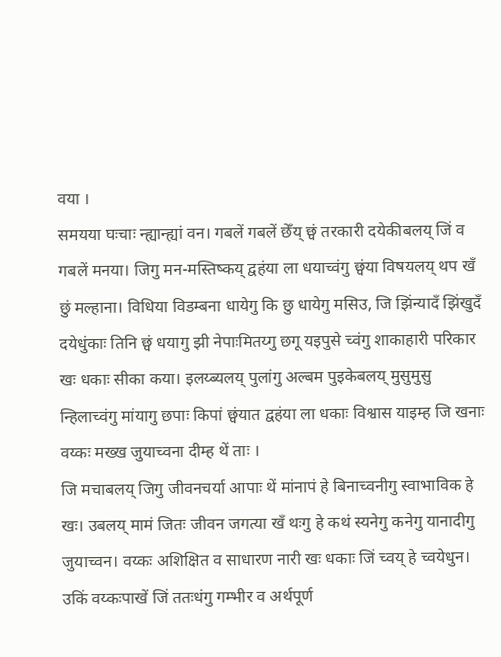वया ।
समयया घःचाः न्ह्यान्ह्यां वन। गबलें गबलें छेँय् छ्वं तरकारी दयेकीबलय् जिं व गबलें मनया। जिगु मन-मस्तिष्कय् द्वहंया ला धयाच्वंगु छ्वंया विषयलय् थप खँ छुं मल्हाना। विधिया विडम्बना धायेगु कि छु धायेगु मसिउ, जि झिंन्यादँ झिंखुदँ दयेधुंकाः तिनि छ्वं धयागु झी नेपाःमितय्गु छगू यइपुसे च्वंगु शाकाहारी परिकार खः धकाः सीका कया। इलय्ब्यलय् पुलांगु अल्बम पुइकेबलय् मुसुमुसु न्हिलाच्वंगु मांयागु छपाः किपां छ्वंयात द्वहंया ला धकाः विश्वास याइम्ह जि खनाः वय्कः मख्ख जुयाच्वना दीम्ह थें ताः ।
जि मचाबलय् जिगु जीवनचर्या आपाः थें मांनापं हे बिनाच्वनीगु स्वाभाविक हे खः। उबलय् मामं जितः जीवन जगत्या खँ थःगु हे कथं स्यनेगु कनेगु यानादीगु जुयाच्वन। वय्कः अशिक्षित व साधारण नारी खः धकाः जिं च्वय् हे च्वयेधुन। उकिं वय्कःपाखें जिं ततःधंगु गम्भीर व अर्थपूर्ण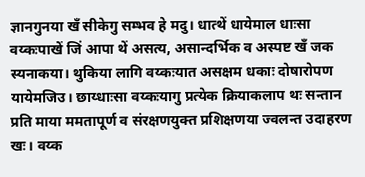ज्ञानगुनया खँ सीकेगु सम्भव हे मदु। धात्थें धायेमाल धाःसा वय्कःपाखें जिं आपा थें असत्य, असान्दर्भिक व अस्पष्ट खँ जक स्यनाकया। थुकिया लागि वय्कःयात असक्षम धकाः दोषारोपण यायेमजिउ। छाय्धाःसा वय्कःयागु प्रत्येक क्रियाकलाप थः सन्तान प्रति माया ममतापूर्ण व संरक्षणयुक्त प्रशिक्षणया ज्वलन्त उदाहरण खः। वय्क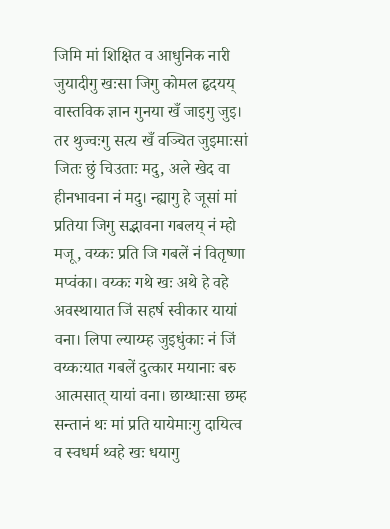जिमि मां शिक्षित व आधुनिक नारी जुयादीगु खःसा जिगु कोमल हृदयय् वास्तविक ज्ञान गुनया खँ जाइगु जुइ। तर थुज्वःगु सत्य खँ वञ्चित जुइमाःसां जितः छुं चिउताः मदु, अले खेद वा हीनभावना नं मदु। न्ह्यागु हे जूसां मां प्रतिया जिगु सद्भावना गबलय् नं म्हो मजू, वय्कः प्रति जि गबलें नं वितृष्णा मप्वंका। वय्कः गथे खः अथे हे वहे अवस्थायात जिं सहर्ष स्वीकार यायां वना। लिपा ल्याय्म्ह जुइधुंकाः नं जिं वय्कःयात गबलें दुत्कार मयानाः बरु आत्मसात् यायां वना। छाय्धाःसा छम्ह सन्तानं थः मां प्रति यायेमाःगु दायित्व व स्वधर्म थ्वहे खः धयागु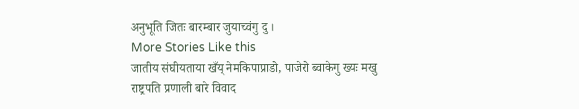अनुभूति जितः बारम्बार जुयाच्वंगु दु ।
More Stories Like this
जातीय संघीयताया खँय् नेमकिपाप्राडो, पाजेरो ब्वाकेगु ख्यः मखु
राष्ट्रपति प्रणाली बारे विवाद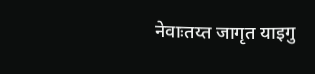नेवाःतय्त जागृत याइगु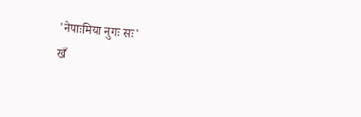'नेपाःमिया नुगः सः'
खँ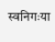स्वनिगःया